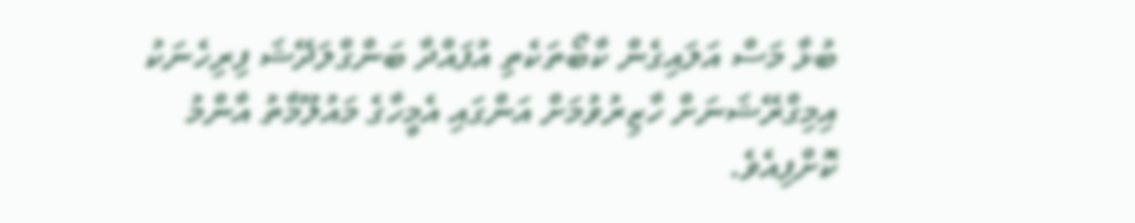ބުޅާ މަސް އަލައިގެން ކާބޯތަކެތި އުފައްދާ ބަންގްލަދޭޝަ ފިރިހެނަކު އިމިގްރޭޝަނަށް ހާޒިރުވުމަށް އަންގައި އެމީހާގެ މައުލޫމާތު އާންމު ކޮށްފިއެވެ.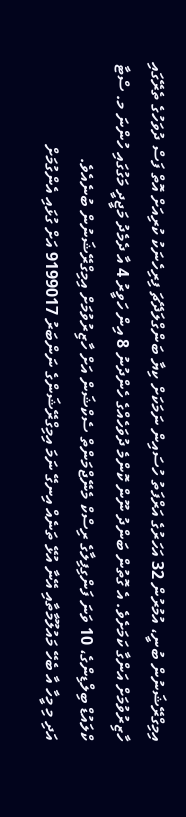އިމިގްރޭޝަނުން ބުނީ، އުމުރުން 32 އަހަރުގެ އަރްފަތު ހުސައިން ނަމަކަށް ކިޔާ ބަންގްލަދޭޗަ ފިރިހެނަކު ކުރިއަށް އޮތް ފަސް ދުވަހުގެ ތެރޭގައި ހާޒިރުވުމަށް އަންގާ ކަމަށެވެ. އެ ގޮތުން ބަންދު ނޫން ކޮންމެ ދުވަހެއްގެ ހެންދުނު 8 އިން ހަވީރު 4 އާ ދެމެދު މަޖީދީ މަގުގައި ހުންނަ މ. ސްޓާ ކްލައުޑް ބިލްޑިންގެ، 10 ވަނަ ފަންގިފިލާގެ ރިސްކް މެނޭޖްމަންތް ސެކްޝަން އަށް ހާޒިރުވުމަށް އިމިގްރޭޝަނުން ބުނެއެވެ.
އަދި މި މީހާ އާ ބެހޭ މައުލޫމާތާއި އޭނާ އުޅޭ ތަނެއް އިނގޭ ނަމަ އިމިގްރޭޝަންގެ ނަންބަރު 9199017 އަށް ގުޅައި އެންގުމަށް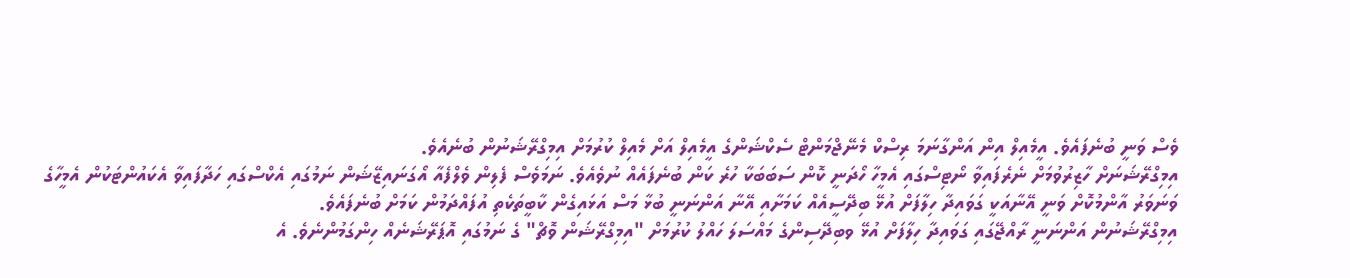ވެސް ވަނީ ބުނެފައެވެ. އީމެއިލް އިން އަންގާނަމަ ރިސްކް މެނޭޖްމަންޓް ސެކްޝަންގެ އީމެއިލް އަށް މެއިލް ކުރުމަށް އިމިގްރޭޝަނުން ބުނެއެވެ.
އިމިގްރޭޝަނަށް ހާޒިރުވުމަށް ނެރެފައިވާ ނޯޓިސްގައި އެމީހާ ހޯދަނީ ކޮން ސަބަބަކާ ހުރެ ކަން ބުނެފައެއް ނުވެއެވެ. ނަމަވެސް ފެލިން ވެލްފެއާ އޯގަނައިޒޭޝަން ނަމުގައި އެކްސްގައި ހަދާފައިވާ އެކައުންޓަކުން އެމީހާގެ ވަނަވަރު އާންމުކޮށް ވަނީ އޭނާއަކީ ގަވައިދާ ހިލާފަށް އުޅޭ ބިދޭސީއެއް ކަމަށާއި އޭނާ އަންނަނީ ބުޅާ މަސް އަޅައިގެން ކާބީތަކެތި އުފައްދަމުން ކަމަށް ބުނެފައެވެ.
އިމިގްރޭޝަނުން އަންނަނީ ރާއްޖޭގައި ގަވައިދާ ހިލާފަށް އުޅޭ ވބިދޭސިންގެ މައްސަލަ ހައްލު ކުރުމަށް "އިމިގްރޭޝަން ވޮޗް" ގެ ނަމުގައި އޮޕަރޭޝަނެއް ހިންގަމުންނެވެ. އެ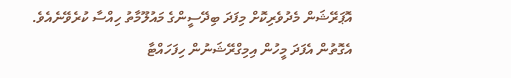އޮޕަރޭޝަން މެދުވެރިކޮށް މިފަދަ ބިދޭސީންގެ މައުލޫމާތު ހިއްސާ ކުރެވޭނެއެވެ.
އެގޮތުން އެފަދަ މީހުން އިމިގްރޭޝަނުން ހިފަހައްޓާ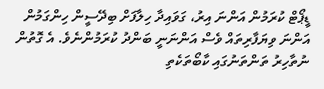ޑީޕޯޓް ކުރަމުން އަންނަ އިރު، ގަވައިދާ ހިލާފަށް ބިދޭސީން ހިންގަމުން އަންނަ ވިޔަފާރިތައް ވެސް އަންނަނީ ބަންދު ކުރަމުންނެވެ. އެ ގޮތުން ނުތާހިރު ތަންތަނުގައި ކާބޯތަކެތި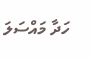ހަދާ މައްސަލަ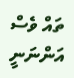ތައް ވެސް އަންނަނީ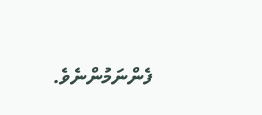ފެންނަމުންނެވެ.